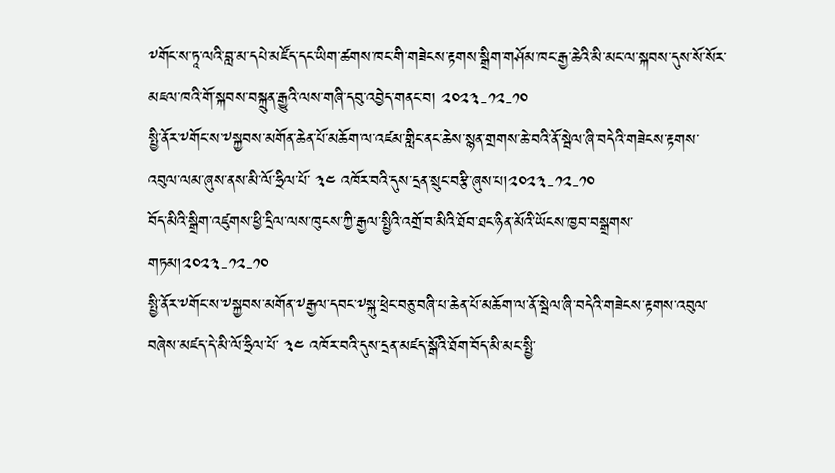༸གོང་ས་ཏཱ་ལའི་བླ་མ་དཔེ་མཛོད་དང་ཡིག་ཚགས་ཁང་གི་གཟེངས་རྟགས་སྒྲིག་གཤོམ་ཁང་རྒྱ་ཆེའི་མི་མང་ལ་སྐབས་དུས་སོ་སོར་མཇལ་ཁའི་གོ་སྐབས་བསྐྲུན་རྒྱུའི་ལས་གཞི་དབུ་འབྱེད་གནང་བ། ༢༠༢༣-༡༢-༡༠
སྤྱི་ནོར་༸གོང་ས་༸སྐྱབས་མགོན་ཆེན་པོ་མཆོག་ལ་འཛམ་གླིང་ནང་ཆེས་སྙན་གྲགས་ཆེ་བའི་ནོ་སྦེལ་ཞི་བདེའི་གཟེངས་རྟགས་འབུལ་ལམ་ཞུས་ནས་མི་ལོ་ཧྲིལ་པོ་ ༣༤ འཁོར་བའི་དུས་དྲན་སྲུང་བརྩི་ཞུས་པ།༢༠༢༣-༡༢-༡༠
བོད་མིའི་སྒྲིག་འཛུགས་ཕྱི་དྲིལ་ལས་ཁུངས་ཀྱི་རྒྱལ་སྤྱིའི་འགྲོ་བ་མིའི་ཐོབ་ཐང་ཉིན་མོའི་ཡོངས་ཁྱབ་བསྒྲགས་གཏམ།༢༠༢༣-༡༢-༡༠
སྤྱི་ནོར་༸གོང་ས་༸སྐྱབས་མགོན་༸རྒྱལ་དབང་༸སྐུ་ཕྲེང་བཅུ་བཞི་པ་ཆེན་པོ་མཆོག་ལ་ནོ་སྦེལ་ཞི་བདེའི་གཟེངས་རྟགས་འབུལ་བཞེས་མཛད་དེ་མི་ལོ་ཧྲིལ་པོ་ ༣༤ འཁོར་བའི་དུས་དྲན་མཛད་སྒོའི་ཐོག་བོད་མི་མང་སྤྱི་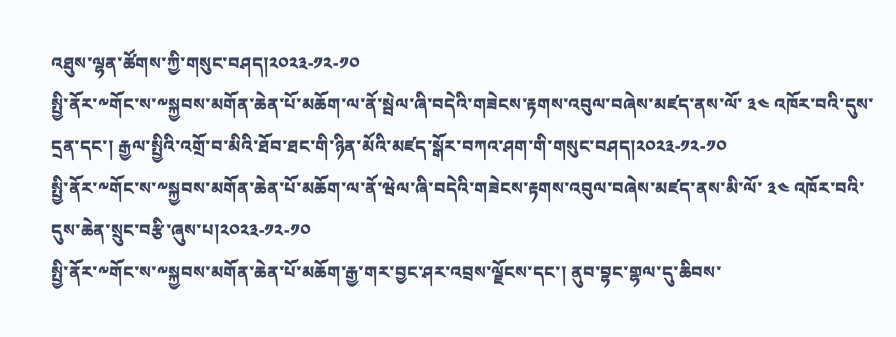འཐུས་ལྷན་ཚོགས་ཀྱི་གསུང་བཤད།༢༠༢༣-༡༢-༡༠
སྤྱི་ནོར་༸གོང་ས་༸སྐྱབས་མགོན་ཆེན་པོ་མཆོག་ལ་ནོ་སྦེལ་ཞི་བདེའི་གཟེངས་རྟགས་འབུལ་བཞེས་མཛད་ནས་ལོ་ ༣༤ འཁོར་བའི་དུས་དྲན་དང་། རྒྱལ་སྤྱིའི་འགྲོ་བ་མིའི་ཐོབ་ཐང་གི་ཉིན་མོའི་མཛད་སྒོར་བཀའ་ཤག་གི་གསུང་བཤད།༢༠༢༣-༡༢-༡༠
སྤྱི་ནོར་༸གོང་ས་༸སྐྱབས་མགོན་ཆེན་པོ་མཆོག་ལ་ནོ་ཝེལ་ཞི་བདེའི་གཟེངས་རྟགས་འབུལ་བཞེས་མཛད་ནས་མི་ལོ་ ༣༤ འཁོར་བའི་དུས་ཆེན་སྲུང་བརྩི་ཞུས་པ།༢༠༢༣-༡༢-༡༠
སྤྱི་ནོར་༸གོང་ས་༸སྐྱབས་མགོན་ཆེན་པོ་མཆོག་རྒྱ་གར་བྱང་ཤར་འབྲས་ལྗོངས་དང་། ནུབ་བྷང་གྷལ་དུ་ཆིབས་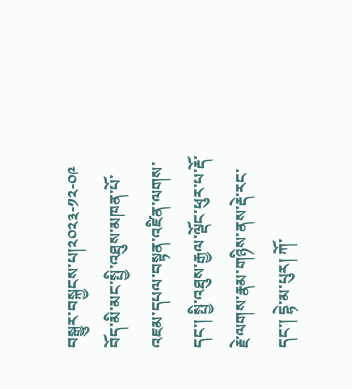བསྒྱུར་བསྐྱངས་པ།༢༠༢༣-༡༢-༠༩
བོད་མི་མང་སྤྱི་འཐུས་མཁན་པོ་འཇམ་དཔལ་བསྟན་འཛིན་ལགས་དང་། སྤྱི་འཐུས་རྒྱལ་ལྡོང་ཕུར་པ་རྡོ་རྗེ་ལགས་རྣམ་གཉིས་ནས་རྡེ་རང་དང་། དྷེ་མ་པུར། ཀོ་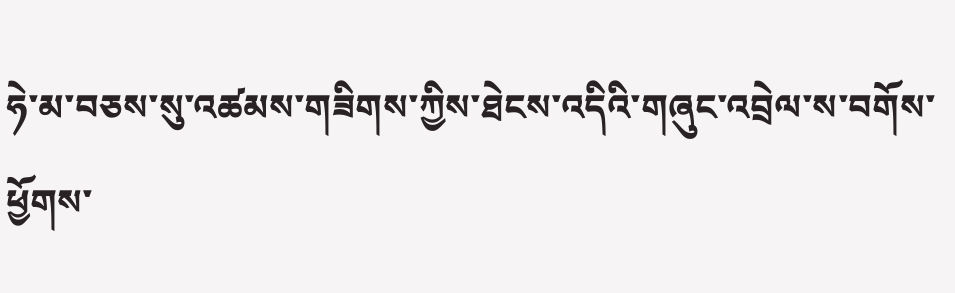ཧེ་མ་བཅས་སུ་འཚམས་གཟིགས་ཀྱིས་ཐེངས་འདིའི་གཞུང་འབྲེལ་ས་བགོས་ཕྱོགས་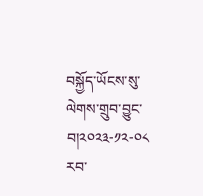བསྐྱོད་ཡོངས་སུ་ལེགས་གྲུབ་བྱུང་བ།༢༠༢༣-༡༢-༠༨
རབ་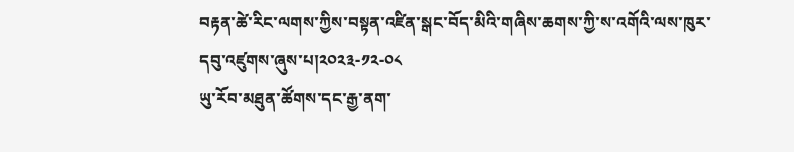བརྟན་ཚེ་རིང་ལགས་ཀྱིས་བསྟན་འཛིན་སྒང་བོད་མིའི་གཞིས་ཆགས་ཀྱི་ས་འགོའི་ལས་ཁུར་དབུ་འཛུགས་ཞུས་པ།༢༠༢༣-༡༢-༠༨
ཡུ་རོབ་མཐུན་ཚོགས་དང་རྒྱ་ནག་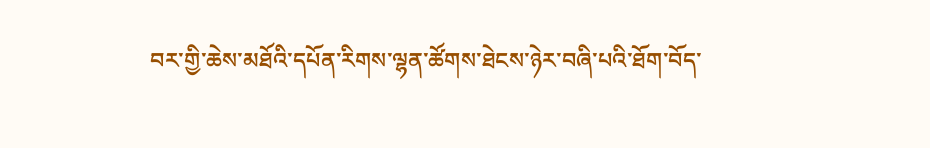བར་གྱི་ཆེས་མཐོའི་དཔོན་རིགས་ལྷན་ཚོགས་ཐེངས་ཉེར་བཞི་པའི་ཐོག་བོད་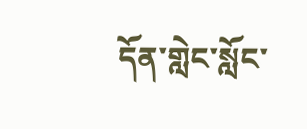དོན་གླེང་སློང་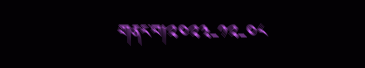གནང་བ།༢༠༢༣-༡༢-༠༨